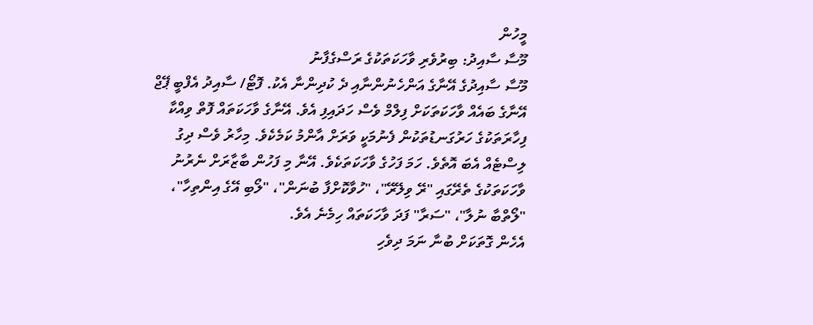މީހުން
މޫސާ ސާއިދު: ބިރުވެރި ވާހަކަތަކުގެ ރަސްގެފާނު
މޫސާ ސާއިދުގެ އޭނާގެ އަންހެނުންނާއި ދެ ކުދިންނާ އެކު. ފޮޓޯ/ ސާއިދު އެފްބީ ޕޭޖް
އޭނާގެ ބައެއް ވާހަކަތަކަށް ފިލްމް ވެސް ހަދައިފި އެވެ. އޭނާގެ ވާހަކަތައް ފޮތް ވިއްކާ ފިހާރަތަކުގެ ހަރުގަނޑުތަކުން ފެނުމަކީ ވަރަށް އާންމު ކަމެކެވެ. މިހާރު ވެސް ދިގު ލިސްޓެއް އެބަ އޮތެވެ. ހަމަ ފަހުގެ ވާހަކަތަކެވެ. އޭނާ މި ފަހުން ބާޒާރަށް ނެރުނު ވާހަކަތަކުގެ ތެރޭގައި "ރޭ ވިލޭރޭ"، "ހުވާކޮށްފާ ބުނަން"، "ލޯބި އޭގެ އިންތިހާ"، "ލޯތްބާ ނުލާ"، "ސަރާ" ފަދަ ވާހަކަތައް ހިމެނެ އެވެ.
އެހެން ގޮތަކަށް ބުނާ ނަމަ ދިވެހި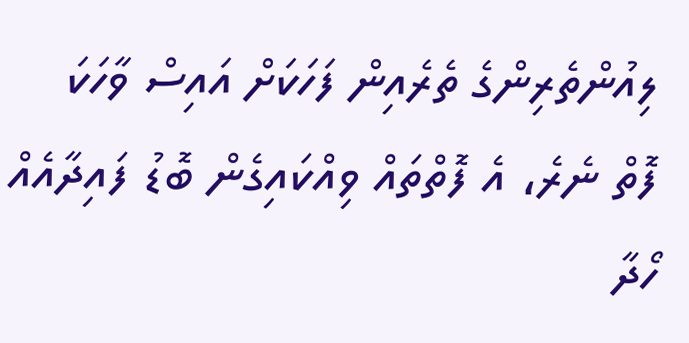ލިއުންތެރިންގެ ތެރެއިން ފަހަކަށް އައިސް ވާހަކަ ފޮތް ނެރެ، އެ ފޮތްތައް ވިއްކައިގެން ބޮޑު ފައިދާއެއް ހޯދާ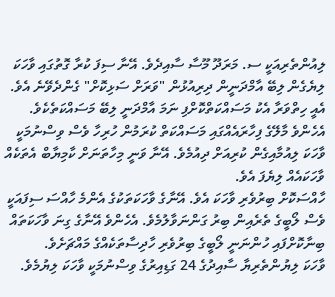ލިއުންތެރިއަކީ ސ. މަރަދޫ މޫސާ ސާއިދެވެ. އޭނާ ސިފަ ކުރާ ގޮތުގައި ވާހަކަ ލިޔެގެން ލިބޭ އާމްދަނީން ދިރިއުޅުން "ވަރަށް ސަޅިކޮށް" ގެންދެވޭނެ އެވެ. އެއީ ހިތްވަރާ އެކު މަސައްކަތްކޮށްފި ނަމަ އާމްދަނީ ލިބޭ މަސައްކަތެކެވެ.
އެހެންވެ މާލޭގެ ފިހާރައެއްގައި މަސައްކަތް ކުރަމުން ހުރިހާ ވެސް ވިސްނުމަކީ ވާހަކަ ލިއުމާއިގެން ކުރިއަށް ދިއުމެވެ. އޭނާ ވަނީ މިހާތަނަށް ކާމިޔާބް އެތަކެއް ވާހަކައެއް ލިޔެފަ އެވެ.
ހާއްސަކޮށް ބިރުވެރި ވާހަކަ އެވެ. އޭނާގެ ވާހަކަތަކުގެ އެންމެ ހާއްސަ ސިފައަކީ ވެސް ލޯބީގެ ތެރެއިން ބިރު ގަންނަވާލުމެވެ. އެހެންވެ އޭނާގެ ގިނަ ވާހަކަތައް ބިނާކޮށްފައި ހުންނަނީ ލޯބީގެ ބިރުވެރި ހާދިސާތަކެއްގެ މައްޗަށެވެ.
ވާހަކަ ލިޔުންތެރިޔާ ސާއިދުގެ 24 ގަޑިއިރުގެ ވިސްނުމަކީ ވާހަކަ ލިޔުމެވެ.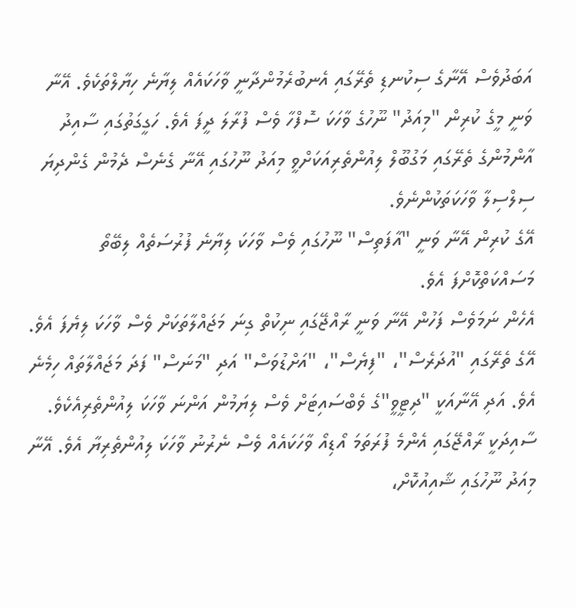އަބަދުވެސް އޭނާގެ ސިކުނޑި ތެރޭގައި އެނބުރެމުންދާނީ ވާހަކައެއް ލިޔާނެ ހިޔާލްތަކެވެ. އޭނާ ވަނީ މީގެ ކުރިން "މިއަދު" ނޫހުގެ ވާހަކަ ސޮފްހާ ވެސް ފުރާލަ ދީފަ އެވެ. ހަގީގަތުގައި ސާއިދު އާންމުންގެ ތެރޭގައި މަގުބޫލް ލިއުންތެރިއަކަށްވީ މިއަދު ނޫހުގައި އޭނާ ގެނެސް ދެމުން ގެންދިޔަ ސިލްސިލާ ވާހަކަތަކުންނެވެ.
އޭގެ ކުރިން އޭނާ ވަނީ "އާފަތިސް" ނޫހުގައި ވެސް ވާހަކަ ލިޔާނެ ފުރުސަތެއް ލިބޭތޯ މަސައްކަތްކޮށްފަ އެވެ.
އެހެން ނަމަވެސް ފަހުން އޭނާ ވަނީ ރާއްޖޭގައި ނިކުތް ގިނަ މަޖައްލާތަކަށް ވެސް ވާހަކަ ލިޔެފަ އެވެ. އޭގެ ތެރޭގައި "އުދަރެސް"، "ފިޔެސް"، "އަށްޑުވަސް" އަދި "މަނަސް" ފަދަ މަޖައްލާތައް ހިމެނެ އެވެ. އަދި އޭނާއަކީ "ދިޓީވީ"ގެ ވެބްސައިޓަށް ވެސް ލިޔަމުން އަންނަ ވާހަކަ ލިއުންތެރިއެކެވެ.
ސާއިދަކީ ރާއްޖޭގައި އެންމެ ފުރަތަމަ އޯޑިއޯ ވާހަކައެއް ވެސް ނެރުނު ވާހަކަ ލިއުންތެރިޔާ އެވެ. އޭނާ މިއަދު ނޫހުގައި ޝާއިއުކޮށް،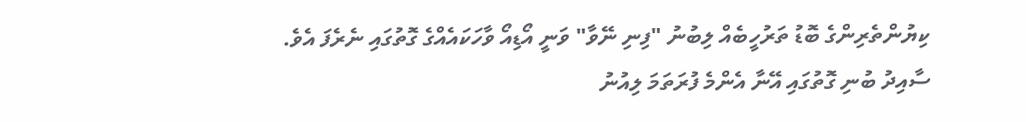ކިޔުންތެރިންގެ ބޮޑު ތަރުހީބެއް ލިބުނު "ފިނި ނޭވާ" ވަނީ އޯޑިއޯ ވާހަކައެއްގެ ގޮތުގައި ނެރެފަ އެވެ.
ސާއިދު ބުނި ގޮތުގައި އޭނާ އެންމެ ފުރަތަމަ ލިއުނު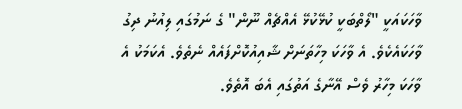ވާހަކައަކީ "ލޯތްބަކީ ކުޅޭކުޅޭ އެއްޗެއް ނޫން" ގެ ނަމުގައި ލިއުނު ދިގު ވާހަކައެކެވެ. އެ ވާހަކަ މިހާތަނަށް ޝާއިއުކޮށްފައެއް ނެތެވެ. އެކަމަކު އެ ވާހަކަ މިހާރު ވެސް އޭނާގެ އަތުގައި އެބަ އޮތެވެ.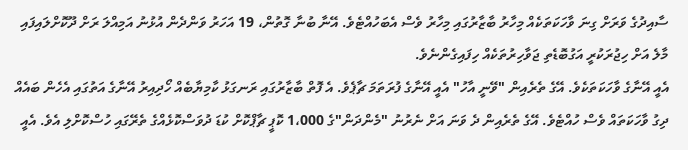ސާއިދުގެ ވަރަށް ގިނަ ވާހަކަތަކެއް މިހާރު ބާޒާރުގައި މިހާރު ވެސް އެބަހުއްޓެވެ. އޭނާ ބުނާ ގޮތުން، 19 އަހަރު ވަންދެން އުޅުނު އަމިއްލަ ރަށް ދޫކޮށްލައިފައި މާލެ އަށް ހިޖުރަކުރީ އަގުބޮޑެތި ޖަވާހިރުތަކެއް ހިފައިގެންނެވެ.
އެއީ އޭނާގެ ވާހަކަތަކެވެ. އޭގެ ތެރެއިން "ވޭނީ އާހު" އެއީ އޭނާގެ ފުރަތަމަ ޗާޕެވެ. އެ ފޮތް ބާޒާރުގައި ރަނގަޅު ކާމިޔާބެއް ހޯދިއިރު އޭނާގެ އަތުގައި އެހެން ބައެއް ދިގު ވާހަކަތައް ވެސް ހުއްޓެވެ. އޭގެ ތެރެއިން ދެ ވަނަ އަށް ނެރުނު "މެންދަން"ގެ 1،000 ކޮޕީ ޗާޕްކޮށް ކުޑަ ދުވަސްކޮޅެއްގެ ތެރޭގައި ހުސްކޮށްލި އެވެ. އެއީ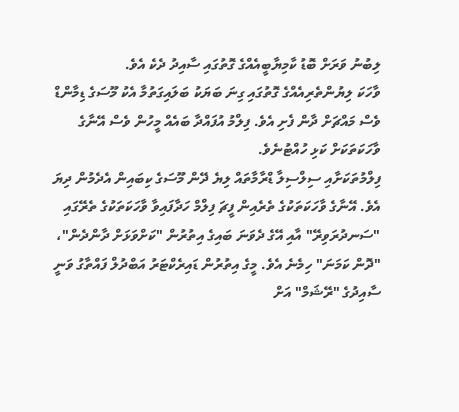ލިބުނު ވަރަށް ބޮޑު ކާމިޔާބީއެއްގެ ގޮތުގައި ސާއިދު ދެކެ އެވެ.
ވާހަކަ ލިޔުންތެރިއެއްގެ ގޮތުގައި ގިނަ ބަޔަކު ބަލައިގަތުމާ އެކު މޫސަގެ ޑިމާންޑް ވެސް މައްޗަށް ދާން ފެށި އެވެ. ފިލްމު އުފައްދާ ބައެއް މީހުން ވެސް އޭނާގެ ވާހަކަތަކަށް ކަޅި ހުއްޓުނެވެ.
ފިލްމުތަކަށާއި ސިލްސިލާ ޑްރާމާތައް ލިޔެ ދޭން މޫސަގެ ކިބައިން އެދެމުން ދިޔަ އެވެ. އޭނާގެ ވާހަކަތަކުގެ ތެރެއިން ފީޗަ ފިލްމް ހަދާފައިވާ ވާހަކަތަކުގެ ތެރޭގައި "ސަނދުރަވިރޭ" އާއި އޭގެ ދެވަނަ ބައިގެ އިތުރުން "ކަށްވަޅަށް ދާންދެން"، "ދޮން ކަމަނަ" ހިމެނެ އެވެ. މީގެ އިތުރުން ޑައިރެކްޓަރު އަބްދުލް ފައްތާގު ވަނީ ސާއިދުގެ "ރޭޝަމް" އަށް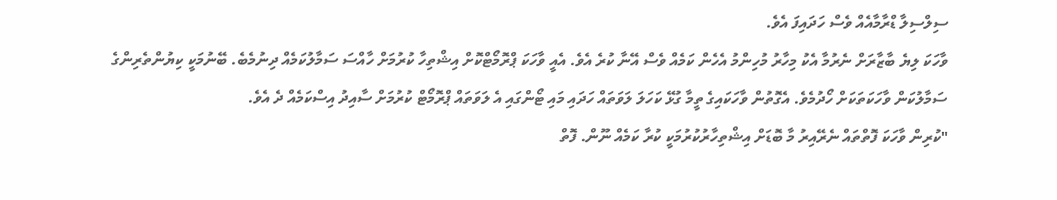ސިލްސިލާ ޑްރާމާއެއް ވެސް ހަދައިފަ އެވެ.
ވާހަކަ ލިޔެ ބާޒާރަށް ނެރުމާ އެކު މިހާރު މުހިންމު އެހެން ކަމެއް ވެސް އޭނާ ކުރެ އެވެ. އެއީ ވާހަކަ ޕްރޮމޯޓްކޮށް އިޝްތިހާ ކުރުމަށް ހާއްސަ ސަމާލުކަމެއް ދިނުމެބެ. ބޭނުމަކީ ކިޔުންތެރިންގެ ސަމާލުކަން ވާހަކަތަކަށް ހޯދުމެވެ. އެގޮތުން ވާހަކައިގެ ތީމާ ގުޅޭ ކަހަލަ ލަވަތައް ހަދައި މައި ޓޯންގައި އެ ލަވަތައް ޕްރޮމޯޓް ކުރުމަށް ސާއިދު އިސްކަމެއް ދެ އެވެ.
"ކުރިން ވާހަކަ ފޮތްތައް ނެރޭއިރު މާ ބޮޑަށް އިޝްތިހާރުކުރުމަކީ ކުރާ ކަމެއް ނޫން. ފޮތް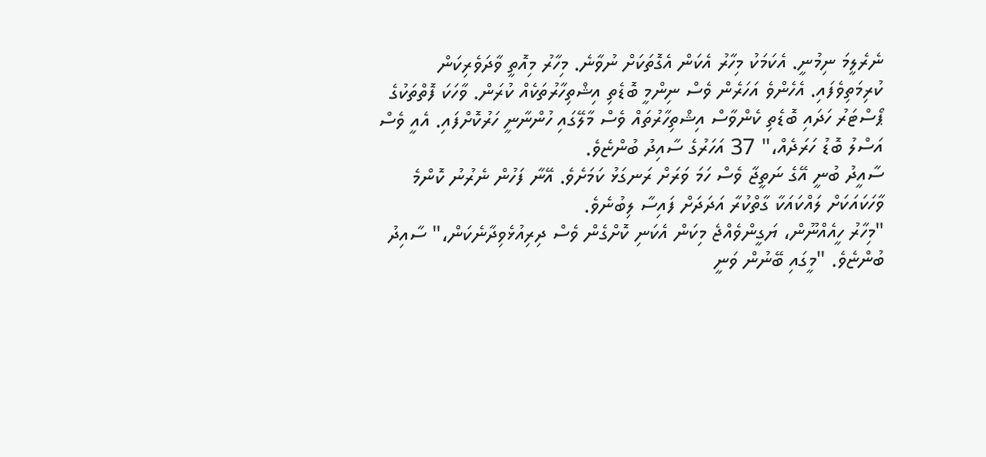ނެރެލީމަ ނިމުނީ. އެކަމަކު މިހާރު އެކަން އެގޮތަކަށް ނުވާނެ. މިހާރު މިއޮތީ ވާދަވެރިކަން ކުރިމަތިވެފައި. އެހެންވެ އަހަރެން ވެސް ނިންމީ ބޮޑެތި އިޝްތިހާރުތަކެއް ކުރަން. ވާހަކަ ފޮތްތަކުގެ ޕޯސްޓަރު ހަދައި ބޮޑެތި ކެންވާސް އިޝްތިހާރުތައް ވެސް މާލޭގައި ހުންނާނީ ހަރުކޮށްފައި. އެއީ ވެސް އަސްލު ބޮޑު ހަރަދެއް،" 37 އަހަރުގެ ސާއިދު ބުންޏެވެ.
ސާއީދު ބުނީ އޭގެ ނަތީޖާ ވެސް ހަމަ ވަރަށް ރަނގަޅު ކަމަށެވެ. އޭނާ ފަހުން ނެރުނު ކޮންމެ ވާހަކައަކަށް ލައްކައަކާ ގާތްކުރާ އަދަދަށް ފައިސާ ލިބުނެވެ.
"މިހާރު ހީއެއްނޫން، ޔަގީންވެއްޖެ މިކަން އެކަނި ކޮށްގެން ވެސް ދިރިއުޅެވިދާނެކަން،" ސާއިދު ބުންޏެވެ. "މީގައި ބޭނުން ވަނީ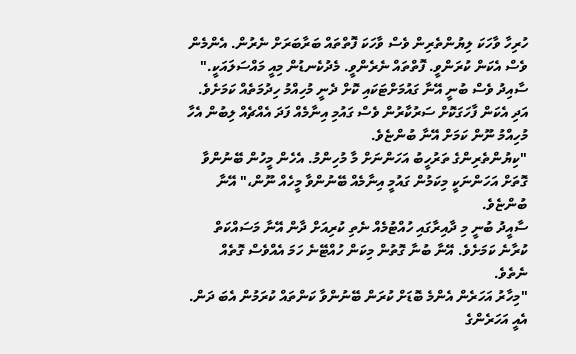ހުރިހާ ވާހަކަ ލިޔުންތެރިން ވެސް ވާހަކަ ފޮތްތައް ބަރާބަރަށް ނެރުން. އެންމެން ވެސް އެކަން ކުރަންވީ. ފޮތްތައް ނެރެންވީ. މެދުކެނޑުން މިއީ މައްސަލައަކީ."
ސާއިދު ވެސް ބުނީ އޭނާ ގައުމަށްޓަކައި ކޮށް ދެނީ މުހިއްމު ހިދުމަތެއް ކަމަށެވެ. އަދި އެކަން ފާހަގަކޮށް ސަރުކާރުން ވެސް ގައުމި އިނާމެއް ފަދަ އެއްޗެއް ލިބުން އެހާ މުހިއްމު ނޫން ކަމަށް އޭނާ ބުންޏެވެ.
"ކިޔުންތެރިންގެ ތަރުހީބު އަހަންނަށް މާ މުހިންމު. އެހެން މީހުން ބޭނުންވާ ގޮތަށް އަހަންނަކީ މިކަމުން ގައުމީ އިނާމެއް ބޭނުންވާ މީހެއް ނޫން،" އޭނާ ބުންޏެވެ.
ސާއީދު ބުނީ މި ދާއިރާގައި ހުއްޓުމެއް ނެތި ކުރިއަށް ދާން އޭނާ މަސައްކަތް ކުރާނެ ކަމަށެވެ. އޭނާ ބުނާ ގޮތުން މިކަން ހުއްޓޭނެ ހަމަ އެއްވެސް ގޮތެއް ނެތެވެ.
"މިހާރު އަހަރެން އެންމެ ބޮޑަށް ކުރަން ބޭނުންވާ ކަންތައް ކުރަމުން އެބަ ދަން. އެއީ އަހަރެންގެ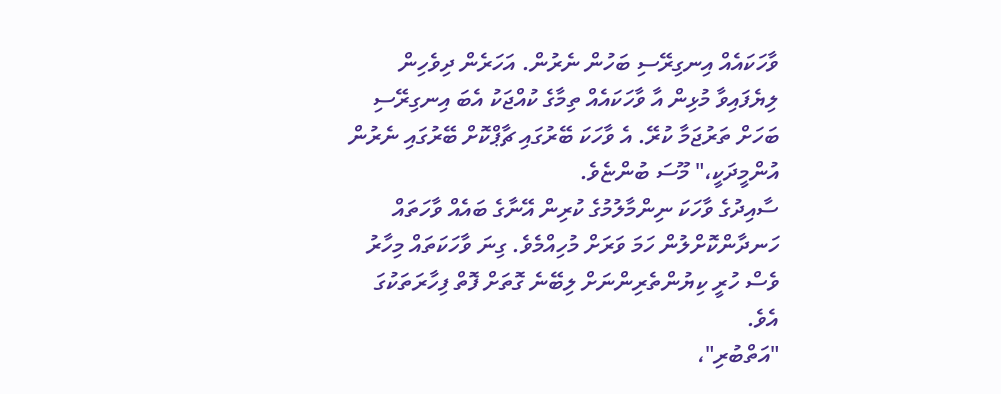ވާހަކައެއް އިނގިރޭސި ބަހުން ނެރުން. އަހަރެން ދިވެހިން ލިޔެފައިވާ މުޅިން އާ ވާހަކައެއް ތިމާގެ ކުއްޖަކު އެބަ އިނގިރޭސި ބަހަށް ތަރުޖަމާ ކުރޭ. އެ ވާހަކަ ބޭރުގައި ޗާޕްކޮށް ބޭރުގައި ނެރުން އުންމީދަކީ،" މޫސަ ބުންޏެވެ.
ސާއިދުގެ ވާހަކަ ނިންމާލުމުގެ ކުރިން އޭނާގެ ބައެއް ވާހަތައް ހަނދާންކޮށްލުން ހަމަ ވަރަށް މުހިއްމެވެ. ގިނަ ވާހަކަތައް މިހާރު ވެސް ހުރީ ކިޔުންތެރިންނަށް ލިބޭނެ ގޮތަށް ފޮތް ފިހާރަތަކުގަ އެވެ.
"އަތްބުރި"،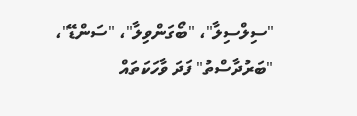"ސިލްސިލާ"، "ބޯގަންވިލާ"، "ސަންޑޭ"، "ބަރުދާސްތު" ފަދަ ވާހަކަތައް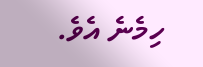ހިމެނެ އެވެ.